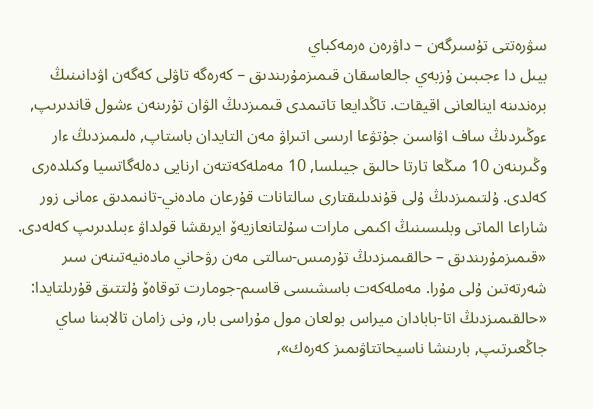سۋرەتتى تۇسىرگەن – داۋرەن ەرمەكباي
بيىل دا ءجىبىن ۇزبەي جالعاسقان قىمىزمۇرىندىق – كەرەگە تاۋلى كەگەن اۋدانىنىڭ برەندىنە اينالعانى اقيقات. تاڭدايعا تاتىمدى قىمىزدىڭ الۋان تۇرىنەن ءشول قاندىرىپ, ءوڭىردىڭ ساف اۋاسىن جۇتۋعا ارىسى اتىراۋ مەن التايدان باستاپ, ەلىمىزدىڭ ءار وڭىرىنەن 10 مىڭعا تارتا حالىق جيىلسا, 10 مەملەكەتتەن ارنايى دەلەگاتسيا وكىلدەرى كەلدى. ۇلتىمىزدىڭ ۇلى قۇندىلىقتارى سالتانات قۇرعان مادەني-تانىمدىق ءمانى زور شاراعا الماتى وبلىسىنىڭ اكىمى مارات سۇلتانعازيەۆ ايرىقشا قولداۋ ءبىلدىرىپ كەلەدى.
«قىمىزمۇرىندىق – حالقىمىزدىڭ تۇرمىس-سالتى مەن رۋحاني مادەنيەتىنەن سىر شەرتەتىن ۇلى مۇرا. مەملەكەت باسشىسى قاسىم-جومارت توقاەۆ ۇلتتىق قۇرىلتايدا: «حالقىمىزدىڭ اتا-بابادان ميراس بولعان مول مۇراسى بار, ونى زامان تالابىنا ساي جاڭعىرتىپ, بارىنشا ناسيحاتتاۋىمىز كەرەك»,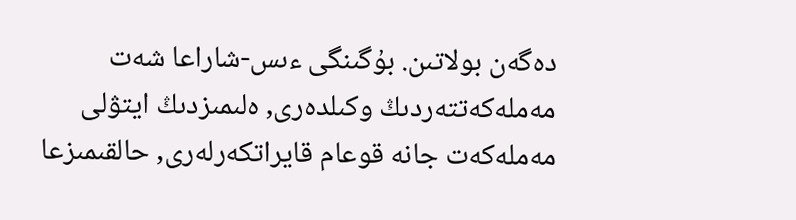دەگەن بولاتىن. بۇگىنگى ءىس-شاراعا شەت مەملەكەتتەردىڭ وكىلدەرى, ەلىمىزدىڭ ايتۋلى مەملەكەت جانە قوعام قايراتكەرلەرى, حالقىمىزعا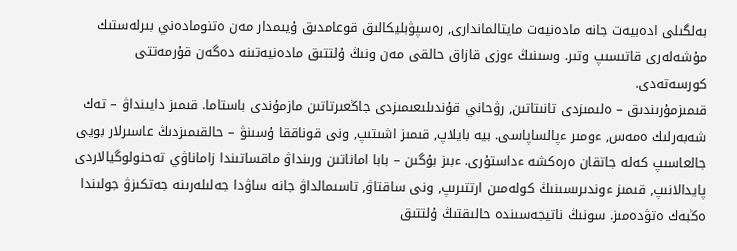بەلگىلى ادەبيەت جانە مادەنيەت مايتالماندارى, رەسپۋبليكالىق قوعامدىق ۇيىمدار مەن ەتنومادەني بىرلەستىك مۇشەلەرى قاتىسىپ وتىر. وسىنىڭ ءوزى قازاق حالقى مەن ونىڭ ۇلتتىق مادەنيەتىنە دەگەن قۇرمەتتى كورسەتەدى.
قىمىزمۇرىندىق – ەلىمىزدى تانىتاتىن, رۋحاني قۇندىلىعىمىزدى جاڭعىرتاتىن مازمۇندى باستاما. قىمىز دايىنداۋ – تەك شەبەرلىك ەمەس, ءومىر ءپالساپاسى. بيە بايلاپ, قىمىز اشىتىپ, ونى قوناققا ۇسىنۋ – حالقىمىزدىڭ عاسىرلار بويى جالعاسىپ كەلە جاتقان ەرەكشە ءداستۇرى. ءبىز بۇگىن – بابا اماناتىن ورىنداۋ ماقساتىندا زاماناۋي تەحنولوگيالاردى پايدالانىپ, قىمىز ءوندىرىسىنىڭ كولەمىن ارتتىرىپ, ونى ساقتاۋ, تاسىمالداۋ جانە ساۋدا جەلىلەرىنە جەتكىزۋ جولىندا ەڭبەك ەتۋدەمىز. سونىڭ ناتيجەسىندە حالىقتىڭ ۇلتتىق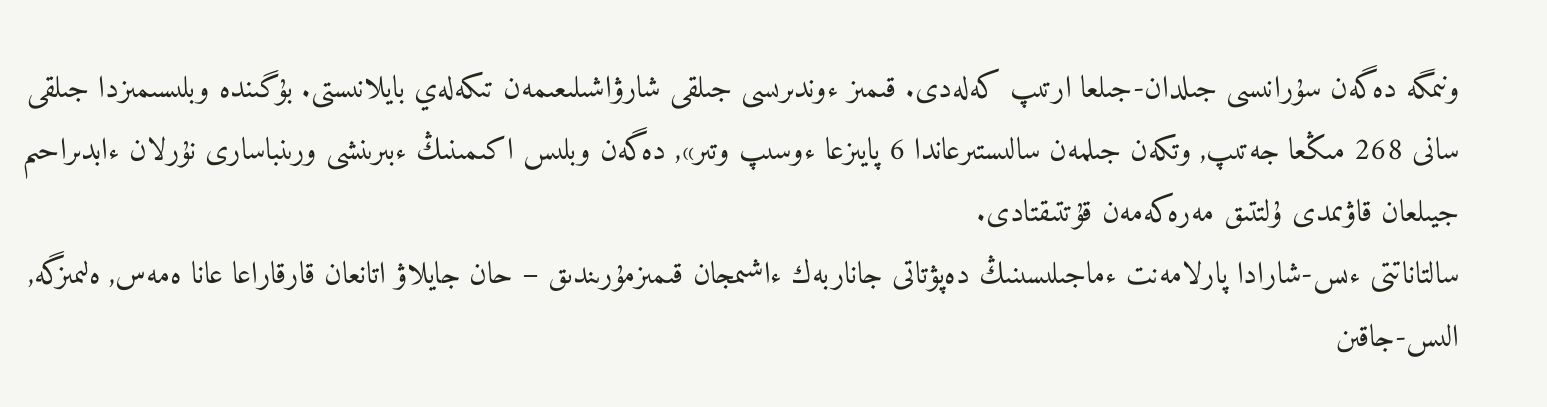ونىمگە دەگەن سۇرانىسى جىلدان-جىلعا ارتىپ كەلەدى. قىمىز ءوندىرىسى جىلقى شارۋاشىلىعىمەن تىكەلەي بايلانىستى. بۇگىندە وبلىسىمىزدا جىلقى سانى 268 مىڭعا جەتىپ, وتكەن جىلمەن سالىستىرعاندا 6 پايىزعا ءوسىپ وتىر», دەگەن وبلىس اكىمىنىڭ ءبىرىنشى ورىنباسارى نۇرلان ءابدىراحىم جيىلعان قاۋىمدى ۇلتتىق مەرەكەمەن قۇتتىقتادى.
سالتاناتتى ءىس-شارادا پارلامەنت ءماجىلىسىنىڭ دەپۋتاتى جاناربەك ءاشىمجان قىمىزمۇرىندىق – حان جايلاۋ اتانعان قارقاراعا عانا ەمەس, ەلىمىزگە, الىس-جاقىن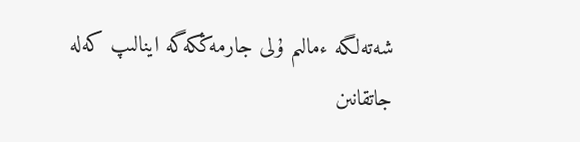شەتەلگە ءمالىم ۇلى جارمەڭكەگە اينالىپ كەلە جاتقانىن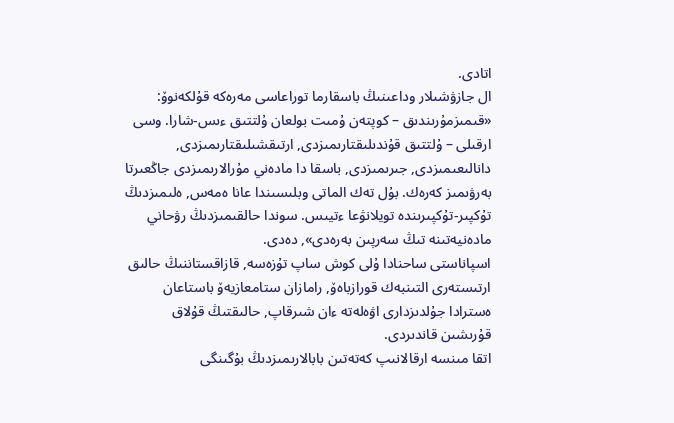اتادى.
ال جازۋشىلار وداعىنىڭ باسقارما توراعاسى مەرەكە قۇلكەنوۆ: «قىمىزمۇرىندىق – كوپتەن ۇمىت بولعان ۇلتتىق ءىس-شارا. وسى ارقىلى – ۇلتتىق قۇندىلىقتارىمىزدى, ارتىقشىلىقتارىمىزدى, دانالىعىمىزدى, جىرىمىزدى, باسقا دا مادەني مۇرالارىمىزدى جاڭعىرتا بەرۋىمىز كەرەك. بۇل تەك الماتى وبلىسىندا عانا ەمەس, ەلىمىزدىڭ تۇكپىر-تۇكپىرىندە تويلانۋعا ءتيىس. سوندا حالقىمىزدىڭ رۋحاني مادەنيەتىنە تىڭ سەرپىن بەرەدى», دەدى.
اسپاناستى ساحنادا ۇلى كوش ساپ تۇزەسە, قازاقستاننىڭ حالىق ارتىستەرى التىنبەك قورازباەۆ, رامازان ستامعازيەۆ باستاعان ەسترادا جۇلدىزدارى اۋەلەتە ءان شىرقاپ, حالىقتىڭ قۇلاق قۇرىشىن قاندىردى.
اتقا مىنسە ارقالانىپ كەتەتىن بابالارىمىزدىڭ بۇگىنگى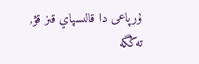ۇرپاعى دا قالىسپاي قىز قۋ, تەڭگە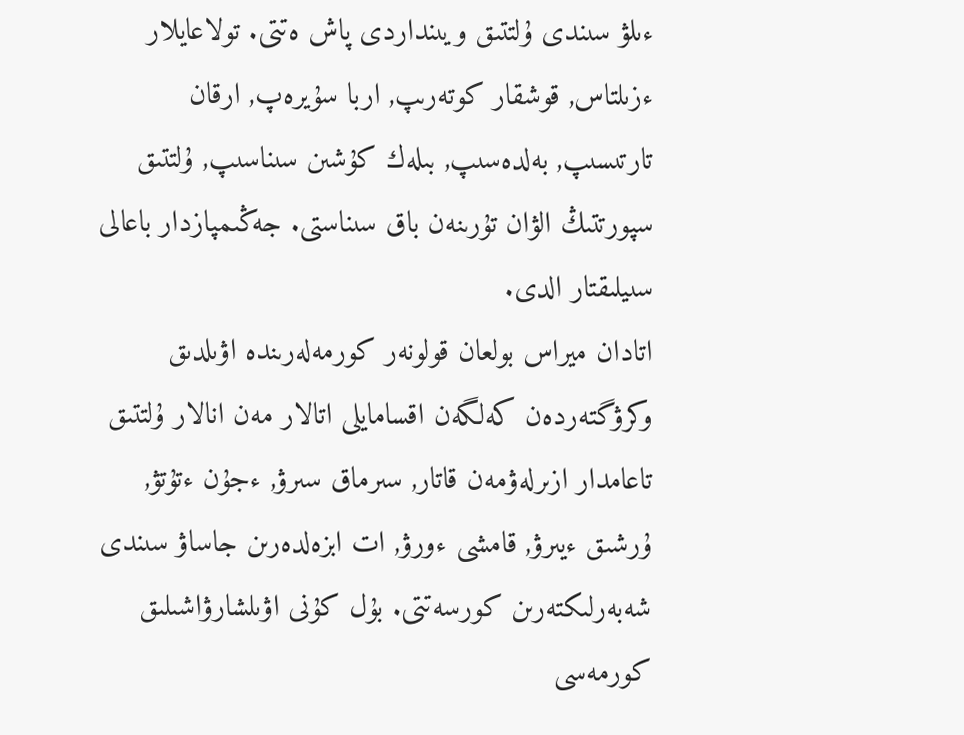ءىلۋ سىندى ۇلتتىق ويىنداردى پاش ەتتى. تولاعايلار ءزىلتاس, قوشقار كوتەرىپ, اربا سۇيرەپ, ارقان تارتىسىپ, بەلدەسىپ, بىلەك كۇشىن سىناسىپ, ۇلتتىق سپورتتىڭ الۋان تۇرىنەن باق سىناستى. جەڭىمپازدار باعالى سىيلىقتار الدى.
اتادان ميراس بولعان قولونەر كورمەلەرىندە اۋىلدىق وكرۋگتەردەن كەلگەن اقسامايلى اتالار مەن انالار ۇلتتىق تاعامدار ازىرلەۋمەن قاتار, سىرماق سىرۋ, ءجۇن ءتۇتۋ, ۇرشىق ءيىرۋ, قامشى ءورۋ, ات ابزەلدەرىن جاساۋ سىندى شەبەرلىكتەرىن كورسەتتى. بۇل كۇنى اۋىلشارۋاشىلىق كورمەسى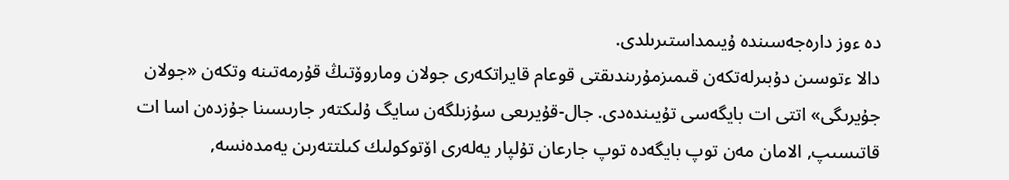دە ءوز دارەجەسىندە ۇيىمداستىرىلدى.
دالا ءتوسىن دۇبىرلەتكەن قىمىزمۇرىندىقتى قوعام قايراتكەرى جولان وماروۆتىڭ قۇرمەتىنە وتكەن «جولان جۇيرىگى» اتتى ات بايگەسى تۇيىندەدى. جال-قۇيرىعى سۇزىلگەن سايگ ۇلىكتەر جارىسىنا جۇزدەن اسا ات قاتىسىپ, الامان مەن توپ بايگەدە توپ جارعان تۇلپار يەلەرى اۆتوكولىك كىلتتەرىن يەمدەنسە,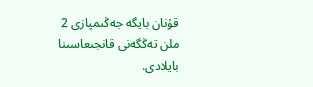قۇنان بايگە جەڭىمپازى 2 ملن تەڭگەنى قانجىعاسىنا بايلادى.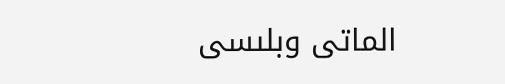الماتى وبلىسى